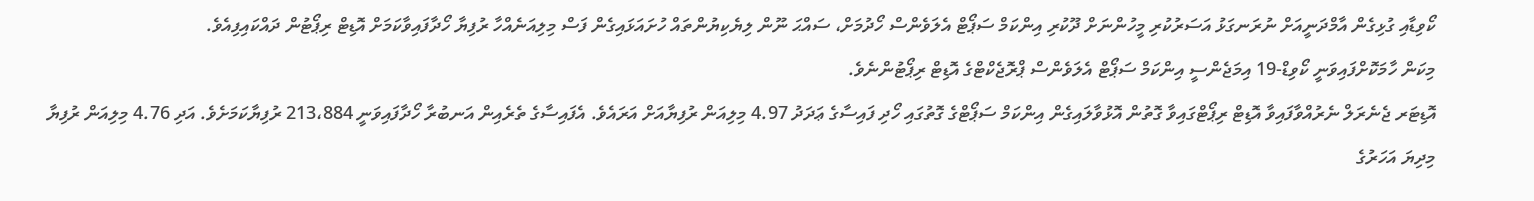ކޯވިޑާއި ގުޅިގެން އާމްދަނީއަށް ނުރަނގަޅު އަސަރުކުރި މީހުންނަށް ދޫކުރި އިންކަމް ސަޕޯޓް އެލަވެންސް ހޯދުމަށް، ސައްޙަ ނޫން ލިޔެކިޔުންތައް ހުށައަޅައިގެން ފަސް މިލިއަނެއްހާ ރުފިޔާ ހޯދާފައިވާކަމަށް އޮޑިޓް ރިޕޯޓުން ދައްކައިފިއެވެ.
މިކަން ހާމަކޮށްފައިވަނީ ކޯވިޑް-19 އިމަޖެންސީ އިންކަމް ސަޕޯޓް އެލަވެންސް ޕްރޮޖެކްޓްގެ އޮޑިޓް ރިޕޯޓުންނެވެ.
އޮޑިޓަރ ޖެނެރަލް ނެރުއްވާފައިވާ އޮޑިޓް ރިޕޯޓްގައިވާ ގޮތުން އޮޅުވާލައިގެން އިންކަމް ސަޕޯޓްގެ ގޮތުގައި ހޯދި ފައިސާގެ ޢަދަދު 4.97 މިލިއަން ރުފިޔާއަށް އަރައެވެ. އެފައިސާގެ ތެރެއިން އަނބުރާ ހޯދާފައިވަނީ 213،884 ރުފިޔާކަމަށެވެ. އަދި 4.76 މިލިއަން ރުފިޔާ މިދިޔަ އަހަރުގެ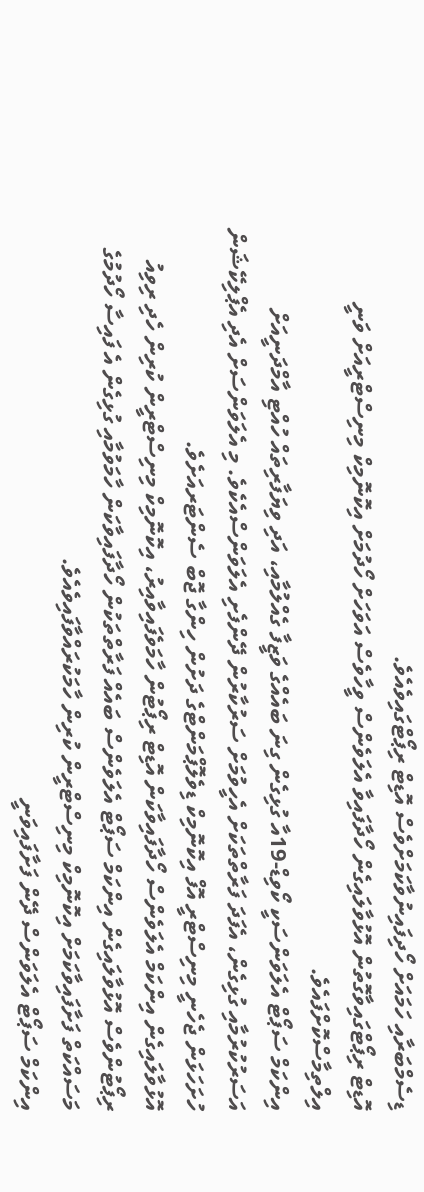ޑިސެމްބަރާއި ހަމައަށް ހޯދިފައިނުވާކަމަށްވެސް އޮޑިޓް ރިޕޯޓްގައިވެއެވެ.
އޮޑިޓް ރިޕޯޓްގައިވާގޮތުން އޮޅުވާލައިގެން ހޯދާފައިވާ އެލަވެންސް ވީހާވެސް އަވަހަށް ހޯދުމަށް އިކޮނޮމިކް މިނިސްޓްރީއަށް ވަނީ އިލްތިމާސްކޮށްފައެވެ.
އިންކަމް ސަޕޯޓް އެލަވަންސަކީ ކޯވިޑް-19އާ ގުޅިގެން ގިނަ ބައެއްގެ ވަޒީފާ ގެއްލުމާއި، އަދި ވިޔަފާރިތައް ހުއްޓި އާމްދަނީއަށް އަސަރުކުރުމާއި ގުޅިގެން، އެފަދަ ފަރާތްތަކަށް އެހީވުމަށް ސަރުކާރުން ދޭންފެށި އެލަވަންސްއެކެވެ. މި އެލަވަންސަށް އެދި އެޕްލިކޭޝަން ހުށަހަޅަން ޖެހެނީ މިނިސްޓްރީ އޮފް އިކޮނޮމިކް ޑިވެލޮޕްމަންޓްގެ ދަށުން ހިންގާ ޖޮބް ސެންޓަރއަށެވެ.
އޮޅުވާލައިގެން އިންކަމް އެލަވެންސް ހޯދާފައިވާކަން އޮޑިޓް ރިޕޯޓުން ހާމަވެފައިވާއިރު، އިކޮނޮމިކް މިނިސްޓްރީން ކުރިން ހެދި ރިވިއު ރިޕޯޓުންވެސް އޮޅުވާލައިގެން އިންކަމް ސަޕޯޓް އެލަވެންސް ބައެއް ފަރާތްތަކުން ހޯދާފައިވާކަން ހާމަވުމާއި ގުޅިގެން އެ ފައިސާ ހޯދުމުގެ މަސައްކަތް ފަށާފައިވާކަމަށް އިކޮނޮމިކް މިނިސްޓްރީން ކުރިން ހާމަކުރައްވާފައިވެއެވެ.
އިންކަމް ސަޕޯޓް އެލަވަންސް ދޭން ފަށާފައިވަނީ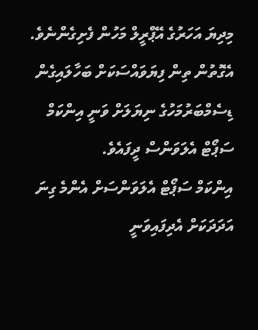މިދިޔަ އަހަރުގެ އޭޕްރީލް މަހުން ފެށިގެންނެވެ. އެގޮތުން ތިން ފިޔަވައްސަކަށް ބަހާލައިގެން ޑިސެމްބަރުމަހުގެ ނިޔަލަށް ވަނީ އިންކަމް ސަޕޯޓް އެލަވަންސް ދީފައެވެ.
އިންކަމް ސަޕޯޓް އެލަވަންސަށް އެންމެ ގިނަ އަދަދަކަށް އެދިފައިވަނީ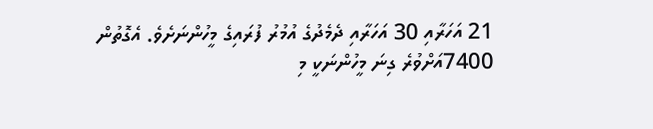21 އަހަރާއި 30 އަހަރާއި ދެމެދުގެ އުމުރު ފުރައިގެ މީހުންނަށެވެ. އެގޮތުން 7400އަށްވުރެ ގިނަ މީހުންނަކީ މި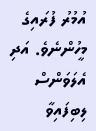އުމުރު ފުރައިގެ މީހުންނެވެ. އަދި އެލަވަންސް ލިބިފައިވާ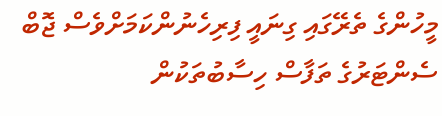މީހުންގެ ތެރޭގައި ގިނައީ ފިރިހެނުންކަމަށްވެސް ޖޮބް ސެންޓަރުގެ ތަފާސް ހިސާބުތަކުން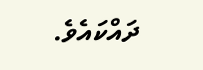ދައްކައެވެ.